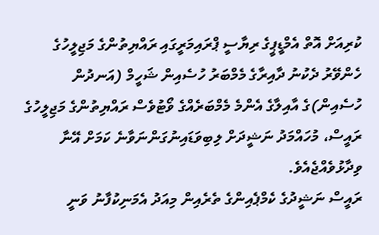ކުރިއަށް އޮތް އެމްޑީޕީގެ ރިޔާސީ ޕްރައިމަރީގައި ރައްޔިތުންގެ މަޖިލީހުގެ ހެންވޭރު ދެކުނު ދާއިރާގެ މެމްބަރު ހުސެއިން ޝަހީމް (އަނދުން ހުސެއިން)ގެ އާއިލާގެ އެންމެ މެމްބަރެއްގެ ވޯޓުވެސް ރައްޔިތުންގެ މަޖިލީހުގެ ރައީސް، މުހައްމަދު ނަޝީދަށް ލިބިވަޑައިނުގަންނަވާނެ ކަމަށް އޭނާ ވިދާޅުވެއްޖެއެވެ.
ރައީސް ނަޝީދުގެ ކެމްޕެއިންގެ ތެރެއިން މިއަދު އެމަނިކުފާނު ވަނީ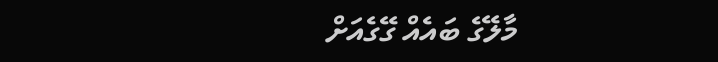މާލޭގެ ބައެއް ގޭގެއަށް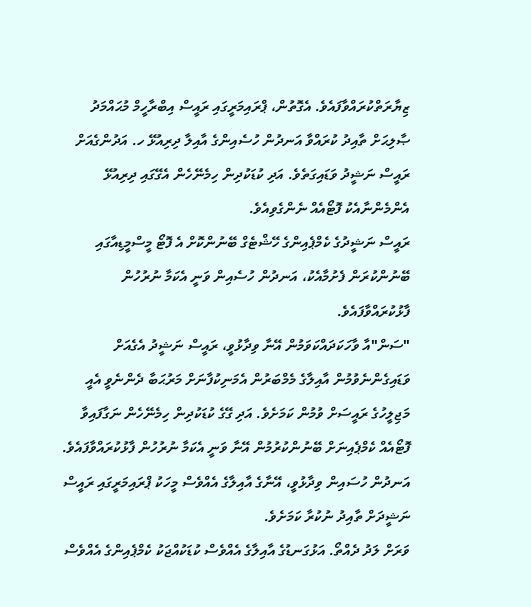ޒިޔާރަތްކުރައްވާފައެވެ. އެގޮތުން، ޕްރައިމަރީގައި ރައީސް އިބްރާހީމް މުޙައްމަދު ޞާލިޙަށް ތާއިދު ކުރައްވާ އަނދުން ހުސެއިންގެ އާއިލާ ދިރިއުޅޭ ހ. އަދުންގެއަށް ރައީސް ނަޝީދު ވަޑައިގަތެވެ. އަދި ކުޑަކުދިން ހިމެނޭހެން އެގޭގައި ދިރިއުޅޭ އެންމެންނާއެކު ފޮޓޯއެއް ނެންގެވިއެވެ.
ރައީސް ނަޝީދުގެ ކެމްޕެއިންގެ ހޭޝްޓެގް ބޭނުންކޮށް އެ ފޮޓޯ މީސްމީޑިއާގައި ބޭނުންކުރަން ފެށުމާއެކު، އަނދުން ހުސެއިން ވަނީ އެކަމާ ނުރުހުން ފާޅުކުރައްވާފައެވެ.
"ސަން"އާ ވާހަކަދައްކަވަމުން އޭނާ ވިދާޅުވީ، ރައީސް ނަޝީދު އެގެއަށް ވަޑައިގެންނެވުމުން އާއިލާގެ މެމްބަރުން އެމަނިކުފާނަށް މަރުޙަބާ ދެންނެވީ އެއީ މަޖިލީހުގެ ރައީސަށް ވުމުން ކަމަށެވެ. އަދި ގޭގެ ކުޑަކުދިން ހިމެނޭހެން ނަގާފައިވާ ފޮޓޯއެއް ކެމްޕެއިނަށް ބޭނުންކުރުމުން އޭނާ ވަނީ އެކަމާ ނުރުހުން ފާޅުކުރައްވާފައެވެ.
އަނދުން ހުސައިން ވިދާޅުވީ، އޭނާގެ އާއިލާގެ އެއްވެސް މީހަކު ޕްރައިމަރީގައި ރައީސް ނަޝީދަށް ތާއިދު ނުކުރާ ކަމަށެވެ.
ވަރަށް ލަދު ދެއްތޯ. އަޅުގަނޑުގެ އާއިލާގެ އެއްވެސް ކުޑަކުއްޖަކު ކެމްޕެއިންގެ އެއްވެސް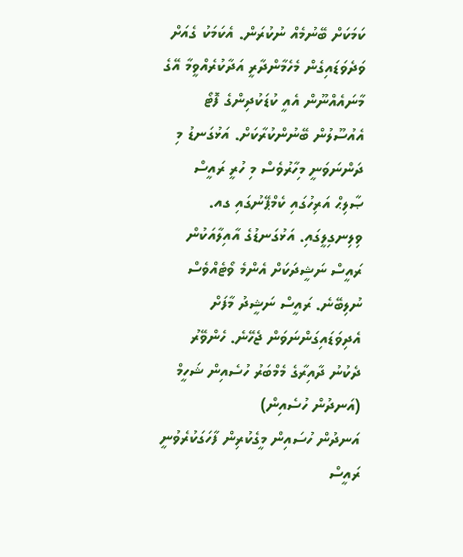ކަމަކަށް ބޭނުމެއް ނުކުރަން. އެކަމަކު ގެއަށް ވަދެވަޑައިގެން މެހެމާންދާރީ އަދާކުރެއްވީމާ އޭގެ މާނައެއްނޫން އެއީ ކުޑަކުދިންގެ ފޮޓޯ އެއުސޫލުން ބޭނުންކުރާކަށް. އަޅުގަނޑު މި ދަންނަވަނީ މިހާރުވެސް މި ހުރީ ރައީސް ޞާލިޙް އަރިހުގައި ކެމްޕޭނުގައި ގއ. ވިލިނގިލީގައި. އަޅުގަނޑުގެ އާއިލާއަކުން ރައީސް ނަޝީދަކަށް އެންމެ ވޯޓެއްވެސް ނުލިބޭނެ. ރައީސް ނަޝީދު މާފަށް އެދިވަޑައިގަންނަވަން ޖެހޭނެ. ހެންވޭރު ދެކުނު ދާއިރާގެ މެމްބަރު ހުސެއިން ޝަހީމް (އަނދުން ހުސެއިން)
އަނދުން ހުސައިން މީގެކުރިން ފާހަގަކުރެވުނީ ރައީސް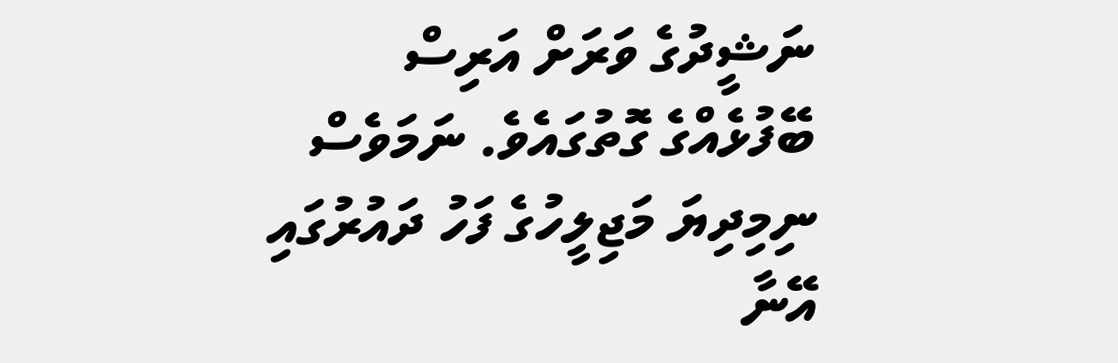ނަޝީދުގެ ވަރަށް އަރިސް ބޭފުޅެއްގެ ގޮތުގައެވެ. ނަމަވެސް ނިމިދިޔަ މަޖިލީހުގެ ފަހު ދައުރުގައި އޭނާ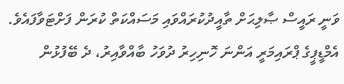ވަނީ ރައީސް ޞާލިޙަށް ތާއީދުކުރައްވައި މަސައްކަތް ކުރަން ފަށްޓަވާފައެވެ.
އެމްޑީޕީގެ ޕްރައިމަރީ އަންނަ ހޮނިހިރު ދުވަހު ބާއްވާއިރު، ދެ ބޭފުޅުން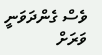ވެސް ގެންދަވަނީ ވަރަށް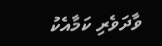ވާދަވެރި ކަމާއެކު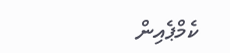ކެމްޕެއިން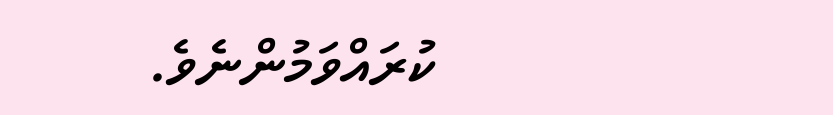ކުރައްވަމުންނެވެ.